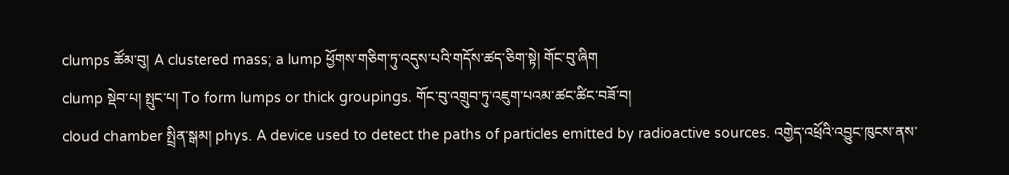clumps ཚོམ་བུ། A clustered mass; a lump ཕྱོགས་གཅིག་ཏུ་འདུས་པའི་གདོས་ཚད་ཅིག་སྟེ། གོང་བུ་ཞིག
clump སྡེབ་པ། སྤུང་པ། To form lumps or thick groupings. གོང་བུ་འགྲུབ་ཏུ་འཇུག་པའམ་ཚང་ཚིང་བཟོ་བ།
cloud chamber སྤྲིན་སྒམ། phys. A device used to detect the paths of particles emitted by radioactive sources. འགྱེད་འཕྲོའི་འབྱུང་ཁུངས་ནས་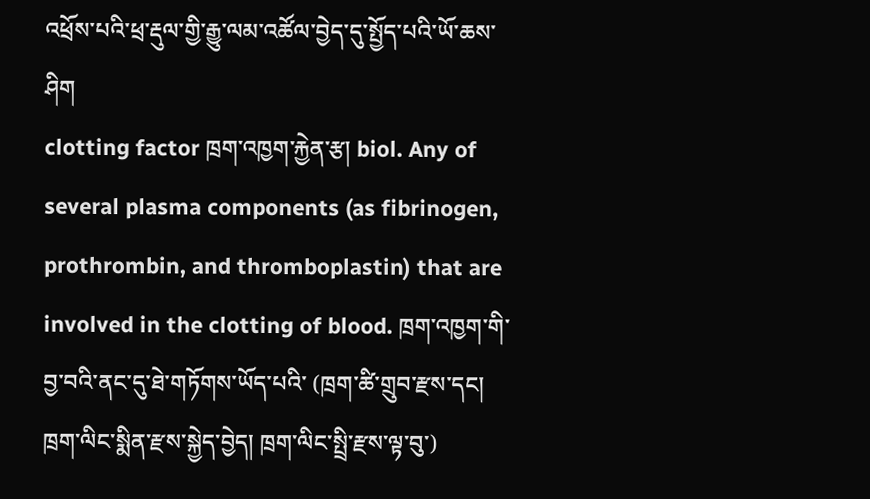འཕྲོས་པའི་ཕྲ་རྡུལ་གྱི་རྒྱུ་ལམ་འཚོལ་བྱེད་དུ་སྤྱོད་པའི་ཡོ་ཆས་ཤིག
clotting factor ཁྲག་འཁྱག་རྐྱེན་རྩ། biol. Any of several plasma components (as fibrinogen, prothrombin, and thromboplastin) that are involved in the clotting of blood. ཁྲག་འཁྱག་གི་བྱ་བའི་ནང་དུ་ཐེ་གཏོགས་ཡོད་པའི་ (ཁྲག་ཚི་གྲུབ་རྫས་དང། ཁྲག་ལིང་སྨིན་རྫས་སྐྱེད་བྱེད། ཁྲག་ལིང་སྤྲི་རྫས་ལྟ་བུ་)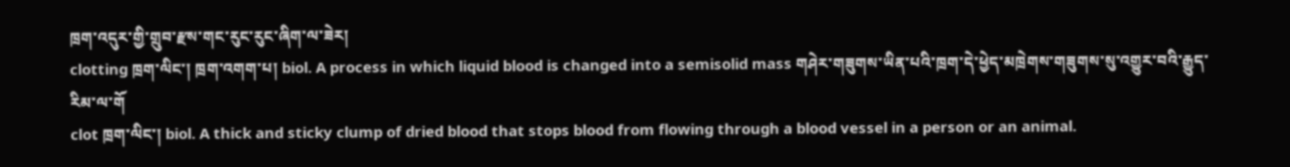ཁྲག་འདུར་གྱི་གྲུབ་རྫས་གང་རུང་རུང་ཞིག་ལ་ཟེར།
clotting ཁྲག་ལིང་། ཁྲག་འགག་པ། biol. A process in which liquid blood is changed into a semisolid mass གཤེར་གཟུགས་ཡིན་པའི་ཁྲག་དེ་ཕྱེད་མཁྲེགས་གཟུགས་སུ་འགྱུར་བའི་རྒྱུད་རིམ་ལ་གོ
clot ཁྲག་ལིང་། biol. A thick and sticky clump of dried blood that stops blood from flowing through a blood vessel in a person or an animal.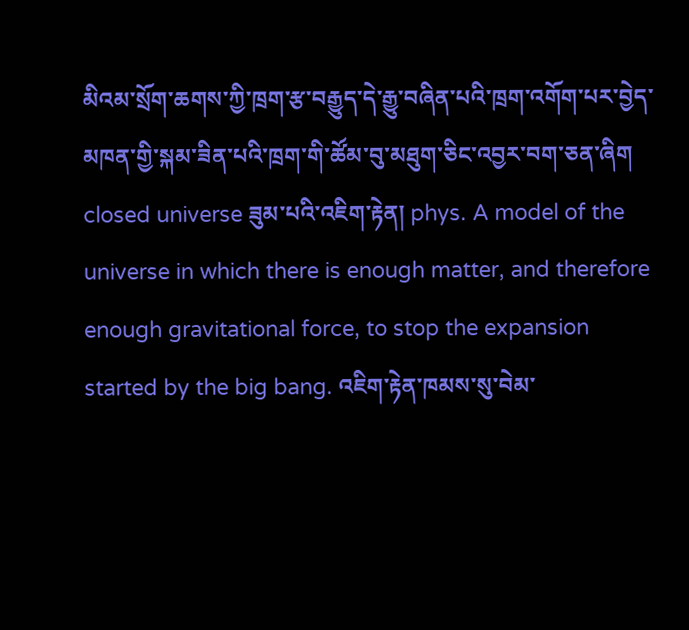མིའམ་སྲོག་ཆགས་ཀྱི་ཁྲག་རྩ་བརྒྱུད་དེ་རྒྱུ་བཞིན་པའི་ཁྲག་འགོག་པར་བྱེད་མཁན་གྱི་སྐམ་ཟིན་པའི་ཁྲག་གི་ཚོམ་བུ་མཐུག་ཅིང་འབྱར་བག་ཅན་ཞིག
closed universe ཟུམ་པའི་འཇིག་རྟེན། phys. A model of the universe in which there is enough matter, and therefore enough gravitational force, to stop the expansion started by the big bang. འཇིག་རྟེན་ཁམས་སུ་བེམ་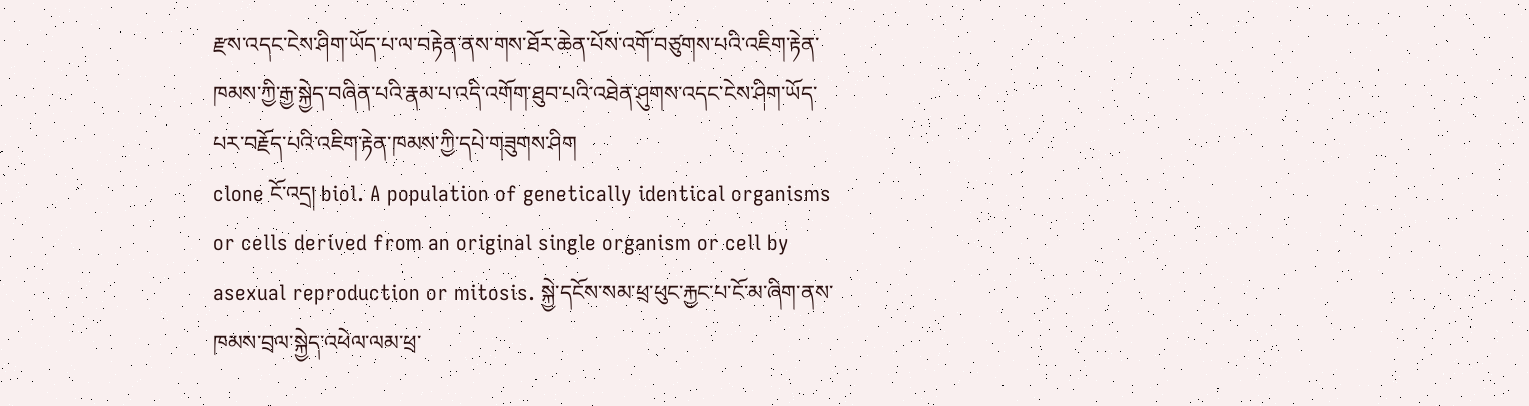རྫས་འདང་ངེས་ཤིག་ཡོད་པ་ལ་བརྟེན་ནས་གས་ཐོར་ཆེན་པོས་འགོ་བཙུགས་པའི་འཇིག་རྟེན་ཁམས་ཀྱི་རྒྱ་སྐྱེད་བཞིན་པའི་རྣམ་པ་འདི་འགོག་ཐུབ་པའི་འཐེན་ཤུགས་འདང་ངེས་ཤིག་ཡོད་པར་བརྗོད་པའི་འཇིག་རྟེན་ཁམས་ཀྱི་དཔེ་གཟུགས་ཤིག
clone ངོ་འདྲ། biol. A population of genetically identical organisms or cells derived from an original single organism or cell by asexual reproduction or mitosis. སྐྱེ་དངོས་སམ་ཕྲ་ཕུང་རྐྱང་པ་ངོ་མ་ཞིག་ནས་ཁམས་བྲལ་སྐྱེད་འཕེལ་ལམ་ཕྲ་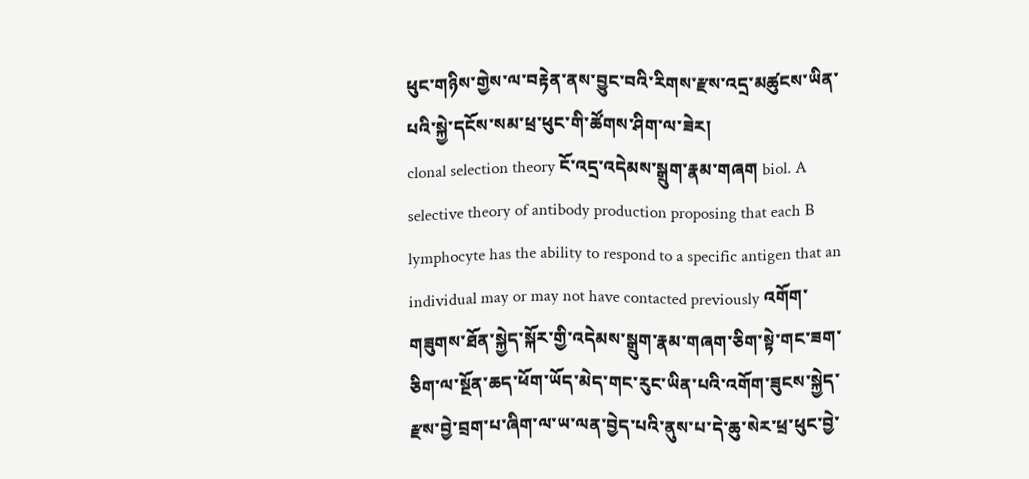ཕུང་གཉིས་གྱེས་ལ་བརྟེན་ནས་བྱུང་བའི་རིགས་རྫས་འདྲ་མཚུངས་ཡིན་པའི་སྐྱེ་དངོས་སམ་ཕྲ་ཕུང་གི་ཚོགས་ཤིག་ལ་ཟེར།
clonal selection theory ངོ་འདྲ་འདེམས་སྒྲུག་རྣམ་གཞག biol. A selective theory of antibody production proposing that each B lymphocyte has the ability to respond to a specific antigen that an individual may or may not have contacted previously འགོག་གཟུགས་ཐོན་སྐྱེད་སྐོར་གྱི་འདེམས་སྒྲུག་རྣམ་གཞག་ཅིག་སྟེ་གང་ཟག་ཅིག་ལ་སྔོན་ཆད་ཕོག་ཡོད་མེད་གང་རུང་ཡིན་པའི་འགོག་ཟུངས་སྐྱེད་རྫས་བྱེ་བྲག་པ་ཞིག་ལ་ཡ་ལན་བྱེད་པའི་ནུས་པ་དེ་ཆུ་སེར་ཕྲ་ཕུང་བྱེ་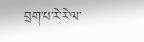བྲག་པ་རེ་རེ་ལ་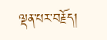ལྡན་པར་བརྗོད།